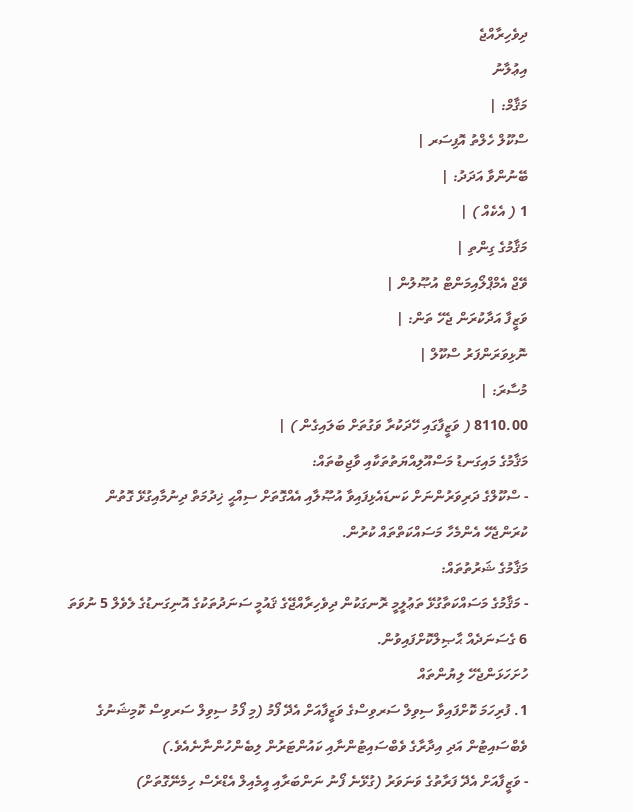ދިވެހިރާއްޖެ
އިޢުލާނު
މަޤާމް: |
ސްކޫލް ހެލްތު އޮފިސަރ |
ބޭނުންވާ އަދަދު: |
1 ( އެކެއް ) |
މަޤާމުގެ ގިންތި |
ވޭޖް އެމްޕްލޯއިމަންޓް އުޞޫލުން |
ވަޒީފާ އަދާކުރަން ޖެހޭ ތަން: |
ނޮޅިވަރަންފަރު ސްކޫލް |
މުސާރަ: |
8110.00 ( ވަޒީފާގައި ހޭދަކުރާ ވަގުތަށް ބަލައިގެން ) |
މަޤާމުގެ މައިގަނޑު މަސްއޫލިއްޔަތުތަކާއި ވާޖިބުތައް:
- ސްކޫލްގެ ދަރިވަރުންނަށް ކަނޑައެޅިފައިވާ އުޞޫލާއި އެއްގޮތަށް ސިއްޙީ ޚިދުމަތް ދިނުމާއިގުޅޭ ގޮތުން ކުރަންޖެހޭ އެންމެހާ މަސައްކަތްތައް ކުރުން.
މަޤާމުގެ ޝަރުތުތައް:
- މަޤާމުގެ މަސައްކަތާގުޅޭ ތަޢުލީމީ ރޮނގަކުން ދިވެހިރާއްޖޭގެ ޤައުމީ ސަނަދުތަކުގެ އޮނިގަނޑުގެ ލެވެލް 5 ނުވަތަ 6 ގެސަނަދެއް ޙާޞިލްކޮށްފައިވުން.
ހުށަހަޅަންޖެހޭ ލިޔުންތައް
1. ފުރިހަމަ ކޮށްފައިވާ ސިވިލް ސަރވިސްގެ ވަޒީފާއަށް އެދޭ ފޯމު (މި ފޯމު ސިވިލް ސަރވިސް ކޮމިޝަނުގެ ވެބްސައިޓުން އަދި އިދާރާގެ ވެބްސައިޓުންނާއި ކައުންޓަރުން ލިބެންހުންނާނެއެވެ.)
- ވަޒީފާއަށް އެދޭ ފަރާތުގެ ވަނަވަރު (ގުޅޭނެ ފޯނު ނަންބަރާއި އީމެއިލް އެޑްރެސް ހިމެނޭގޮތަށް)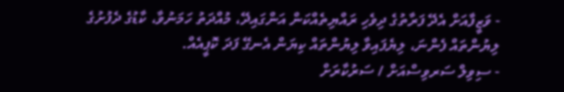- ވަޒީފާއަށް އެދޭ ފަރާތުގެ ދިވެހި ރައްޔިތެއްކަން އަންގައިދޭ، މުއްދަތު ހަމަނުވާ، ކާޑުގެ ދެފުށުގެ ލިޔުންތައް ފެންނަ، ލިޔެފައިވާ ލިޔުންތައް ކިޔަން އެނގޭ ފަދަ ކޮޕީއެއް.
- ސިވިލް ސަރވިސްއަށް / ސަރުކާރަށް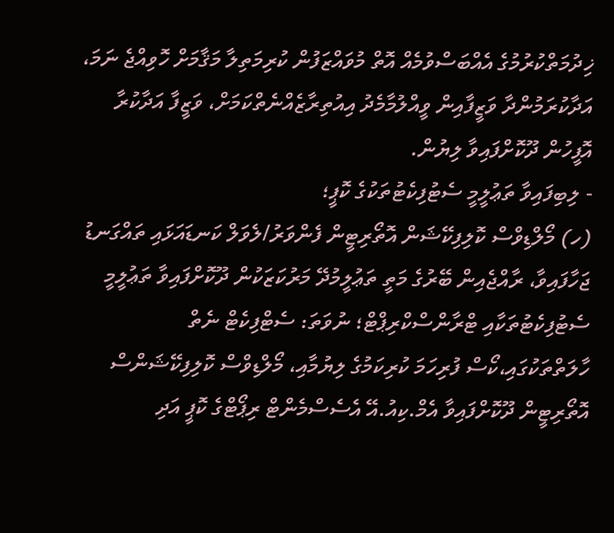ޚިދުމަތްކުރުމުގެ އެއްބަސްވުމެއް އޮތް މުވައްޒަފުން ކުރިމަތިލާ މަޤާމަށް ހޮވިއްޖެ ނަމަ، އަދާކުރަމުންދާ ވަޒީފާއިން ވީއްލުމާމެދު އިއުތިރާޒެއްނެތްކަމަށް، ވަޒީފާ އަދާކުރާ އޮފީހުން ދޫކޮށްފައިވާ ލިޔުން.
- ލިބިފައިވާ ތަޢުލީމީ ސެޓުފިކެޓުތަކުގެ ކޮޕީ؛
(ހ) މޯލްޑިވްސް ކޮލިފިކޭޝަން އޮތޯރިޓީން ފެންވަރު/ލެވަލް ކަނޑައަޅައި ތައްގަނޑު ޖަހާފައިވާ، ރާއްޖެއިން ބޭރުގެ މަތީ ތަޢުލީމުދޭ މަރުކަޒަކުން ދޫކޮށްފައިވާ ތަޢުލީމީ ސެޓުފިކެޓުތަކާއި ޓްރާންސްކްރިޕްޓް؛ ނުވަތަ: ސެޓްފިކެޓް ނެތް ހާލަތްތަކުގައި،ކޯސް ފުރިހަމަ ކުރިކަމުގެ ލިޔުމާއި، މޯލްޑިވްސް ކޮލިފިކޭޝަންސް އޮތޯރިޓީން ދޫކޮށްފައިވާ އެމް.ކިއު.އޭ އެސެސްމެންޓް ރިޕޯޓްގެ ކޮޕީ އަދި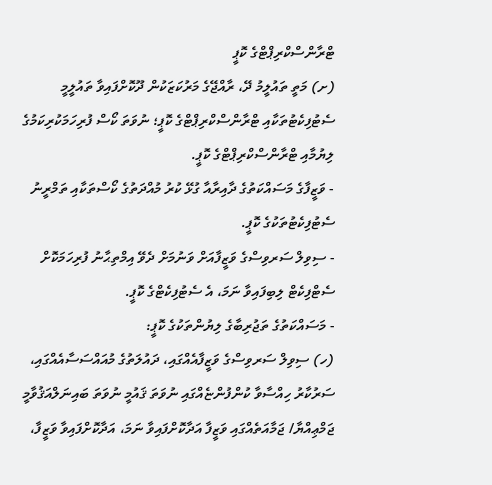ޓްރާންސްކްރިޕްޓްގެ ކޮޕީ
(ށ) މަތީ ތައުލީމު ދޭ، ރާއްޖޭގެ މަރުކަޒަކުން ދޫކޮށްފައިވާ ތައުލީމީ ސެޓުފިކެޓުތަކާއި ޓްރާންސްކްރިޕްޓްގެ ކޮޕީ؛ ނުވަތަ ކޯސް ފުރިހަމަކުރިކަމުގެ ލިޔުމާއި ޓްރާންސްކްރިޕްޓްގެ ކޮޕީ.
- ވަޒީފާގެ މަސައްކަތުގެ ދާއިރާއާ ގުޅޭ ކުރު މުއްދަތުގެ ކޯސްތަކާއި ތަމްރީނު ސެޓުފިކެޓުތަކުގެ ކޮޕީ.
- ސިވިލް ސަރވިސްގެ ވަޒީފާއަށް ވަނުމަށް ދެވޭ އިމްތިޙާނު ފުރިހަމަކޮށް ސެޓްފިކެޓް ލިބިފައިވާ ނަމަ، އެ ސެޓުފިކެޓްގެ ކޮޕީ.
- މަސައްކަތުގެ ތަޖުރިބާގެ ލިޔުންތަކުގެ ކޮޕީ:
(ހ) ސިވިލް ސަރވިސްގެ ވަޒީފާއެއްގައި، ދައުލަތުގެ މުއައްސަސާއެއްގައި، ސަރުކާރު ހިއްސާވާ ކުންފުންޏެއްގައި ނުވަތަ ޤައުމީ ނުވަތަ ބައިނަލްއަޤުވާމީ ޖަމްޢިއްޔާ/ ޖަމާއަތެއްގައި ވަޒީފާ އަދާކޮށްފައިވާ ނަމަ، އަދާކޮށްފައިވާ ވަޒީފާ،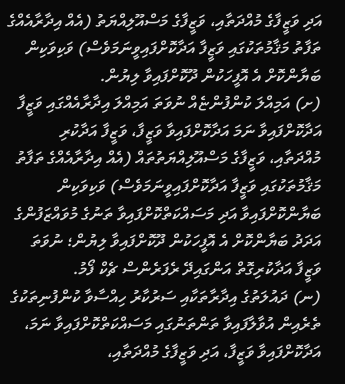އަދި ވަޒީފާގެ މުއްދަތާއި، ވަޒީފާގެ މަސްއޫލިއްޔަތު (އެއް އިދާރާއެއްގެ ތަފާތު މަޤާމުތަކުގައި ވަޒީފާ އަދާކޮށްފައިވީނަމަވެސް) ވަކިވަކިން ބަޔާންކޮށް އެ އޮފީހަކުން ދޫކޮށްފައިވާ ލިޔުން.
(ށ) އަމިއްލަ ކުންފުންޏެއް ނުވަތަ އަމިއްލަ އިދާރާއެއްގައި ވަޒީފާ އަދާކޮށްފައިވާ ނަމަ އަދާކޮށްފައިވާ ވަޒީފާ، ވަޒީފާ އަދާކުރި މުއްދަތާއި، ވަޒީފާގެ މަސްއޫލިއްޔަތުތައް (އެއް އިދާރާއެއްގެ ތަފާތު މަޤާމުތަކުގައި ވަޒީފާ އަދާކޮށްފައިވީނަމަވެސް) ވަކިވަކިން ބަޔާންކޮށްފައިވާ އަދި މަސައްކަތްކޮށްފައިވާ ތަނުގެ މުވައްޒަފުންގެ އަދަދު ބަޔާންކޮށް އެ އޮފީހަކުން ދޫކޮށްފައިވާ ލިޔުން؛ ނުވަތަ ވަޒީފާ އަދާކުރިގޮތް އަންގައިދޭ ރެފަރެންސް ޗެކް ފޯމު.
(ނ) ދައުލަތުގެ އިދާރާތަކާއި ސަރުކާރު ހިއްސާވާ ކުންފުނިތަކުގެ ތެރެއިން އުވާލާފައިވާ ތަންތަނުގައި މަސައްކަތްކޮށްފައިވާ ނަމަ، އަދާކޮށްފައިވާ ވަޒީފާ، އަދި ވަޒީފާގެ މުއްދަތާއި،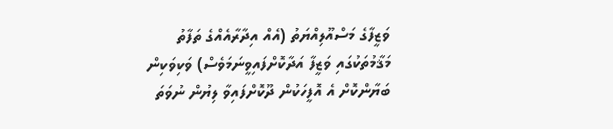ވަޒީފާގެ މަސްއޫލިއްޔަތު (އެއް އިދާރާއެއްގެ ތަފާތު މަޤާމުތަކުގައި ވަޒީފާ އަދާކޮށްފައިވީނަމަވެސް) ވަކިވަކިން ބަޔާންކޮށް އެ އޮފީހަކުން ދޫކޮށްފައިވާ ލިޔުން ނުވަތަ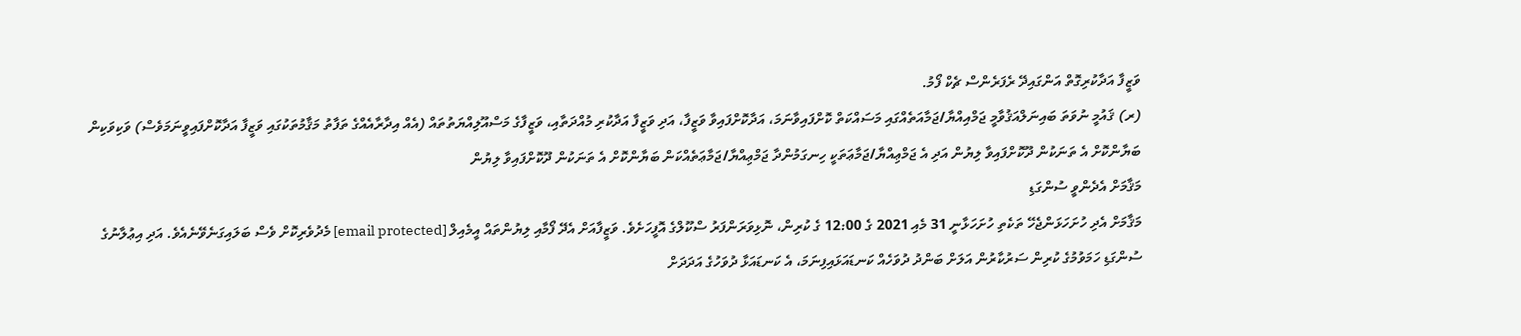ވަޒީފާ އަދާކުރިގޮތް އަންގައިދޭ ރެފަރެންސް ޗެކް ފޯމު.
(ރ) ޤައުމީ ނުވަތަ ބައިނަލްއަޤުވާމީ ޖަމްއިއްޔާ/ޖަމާއަތެއްގައި މަސައްކަތް ކޮށްފައިވާނަމަ، އަދާކޮށްފައިވާ ވަޒީފާ، އަދި ވަޒީފާ އަދާކުރި މުއްދަތާއި، ވަޒީފާގެ މަސްއޫލިއްޔަތުތައް (އެއް އިދާރާއެއްގެ ތަފާތު މަޤާމުތަކުގައި ވަޒީފާ އަދާކޮށްފައިވީނަމަވެސް) ވަކިވަކިން ބަޔާންކޮށް އެ ތަނަކުން ދޫކޮށްފައިވާ ލިޔުން އަދި އެ ޖަމްޢިއްޔާ/ޖަމާޢަތަކީ ހިނގަމުންދާ ޖަމްޢިއްޔާ/ޖަމާޢަތެއްކަން ބަޔާންކޮށް އެ ތަނަކުން ދޫކޮށްފައިވާ ލިޔުން
މަޤާމަށް އެދެންވީ ސުންގަޑި
މަޤާމަށް އެދި ހުށަހަޅަންޖެހޭ ތަކެތި ހުށަހަޅާނީ 31 މެއި 2021 ގެ 12:00 ގެ ކުރިން، ނޮޅިވަރަންފަރު ސްކޫލްގެ އޮފީހަށެވެ. ވަޒީފާއަށް އެދޭ ފޯމާއި ލިޔުންތައް އީމެއިލް [email protected] މެދުވެރިކޮށް ވެސް ބަލައިގަނެވޭނެއެވެ. އަދި އިޢުލާނުގެ ސުންގަޑި ހަމަވުމުގެ ކުރިން ސަރުކާރުން އަލަށް ބަންދު ދުވަހެއް ކަނޑައަޅައިފިނަމަ، އެ ކަނޑައަޅާ ދުވަހުގެ އަދަދަށް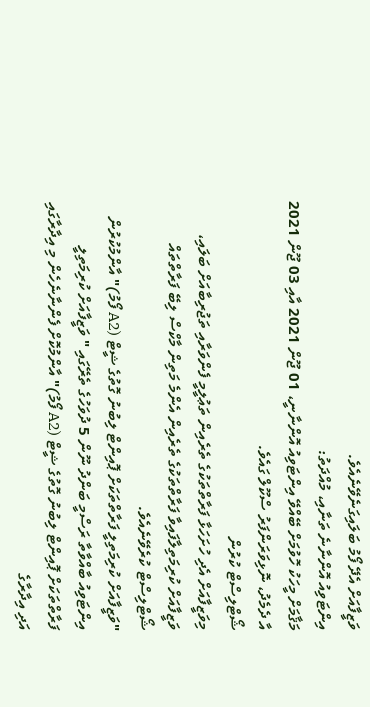ވަޒީފާއަށް އެދޭ ފޯމު ބަލައިގަނެވޭނެއެވެ.
އިންޓަވިއު އޮންނާނެ ތަނާއި، މުއްދަތު:
މަޤާމަށް މީހަކު ހޮވުމަށް ބޭއްވޭ އިންޓަވިއު އޮންނާނީ، 01 ޖޫން 2021 އާއި 03 ޖޫން 2021 އާ ދެމެދު، ނޮޅިވަރަންފަރު ސްކޫލް ގައެވެ.
ޝޯޓްލިސްޓް ކުރުން
މިވަޒީފާއަށް އެދި ހުށަހަޅާ ފަރާތްތަކުގެ ތެރެއިން ތަޢުލީމީ ފެންވަރާއި ތަޖުރިބާއަށް ބަލައި، ވަޒީފާއަށް ކުރިމަތިލާފައިވާ ފަރާތްތަކުގެ ތެރެއިން އެންމެ މަތިން މާކްސް ލިބޭ ފަރާތްތައް ޝޯޓްލިސްޓް ކުރެވޭނެއެވެ.
"ވަޒީފާއަށް ކުރިމަތިލީ ފަރާތްތަކަށް ޕޮއިންޓް ލިބުނު ގޮތުގެ ޝީޓް (A2 ފޯމު)" އާންމުކުރުން
އިންޓަވިއު ބާއްވާތާ ރަސްމީ ބަންދު ނޫން 5 ދުވަހުގެ ތެރޭގައި " ވަޒީފާއަށް ކުރިމަތިލީ ފަރާތްތަކަށް ޕޮއިންޓް ލިބުނު ގޮތުގެ ޝީޓް (A2 ފޯމު)" އާންމުކޮށް ފެންނާނެހެން މި އިދާރާގައި އަދި އިދާރާގެ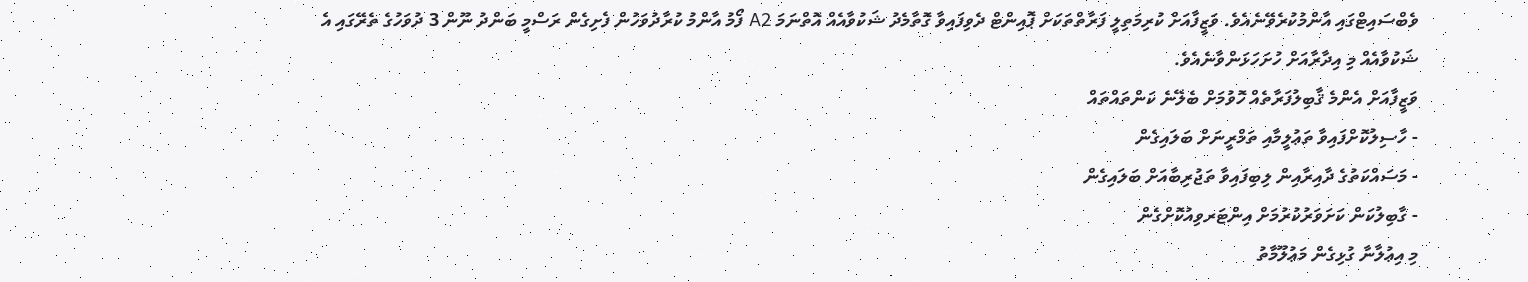ވެބްސައިޓްގައި އާންމުކުރެވޭނެއެވެ. ވަޒީފާއަށް ކުރިމަތިލީ ފަރާތްތަކަށް ޕޮއިންޓް ދެވިފައިވާ ގޮތާމެދު ޝަކުވާއެއް އޮތްނަމަ A2 ފޯމު އާންމު ކުރާދުވަހުން ފެށިގެން ރަސްމީ ބަންދު ނޫން 3 ދުވަހުގެ ތެރޭގައި އެ ޝަކުވާއެއް މި އިދާރާއަށް ހުށަހަޅަންވާނެއެވެ.
ވަޒީފާއަށް އެންމެ ޤާބިލުފަރާތެއް ހޮވުމަށް ބެލޭނެ ކަންތައްތައް
- ހާސިލުކޮށްފައިވާ ތަޢުލީމާއި ތަމްރީނަށް ބަލައިގެން
- މަސައްކަތުގެ ދާއިރާއިން ލިބިފައިވާ ތަޖުރިބާއަށް ބަލައިގެން
- ގާބިލުކަން ކަށަވަރުކުރުމަށް އިންޓަރވިއުކޮށްގެން
މި އިޢުލާނާ ގުޅިގެން މަޢުލޫމާތު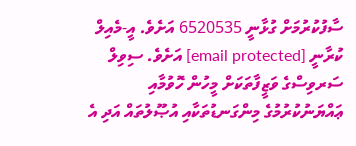ސާފުކުރުމަށް ގުޅާނީ 6520535 އަށެވެ. އީ-މެއިލް ކުރާނީ [email protected] އަށެވެ. ސިވިލް ސަރވިސްގެ ވަޒީފާތަކަށް މީހުން ހޮވުމާއި ޢައްޔަނުކުރުމުގެ މިންގަނޑުތަކާއި އުޞޫލުތައް އަދި އެ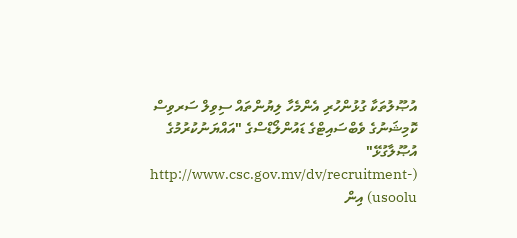އުޞޫލުތަކާ ގުޅުންހުރި އެންމެހާ ލިޔުންތައް ސިވިލް ސަރވިސް ކޮމިޝަނުގެ ވެބްސައިޓްގެ ޑައުންލޯޑްސްގެ "އައްޔަނުކުރުމުގެ އުޞޫލާގުޅޭ" (http://www.csc.gov.mv/dv/recruitment-usoolu) އިން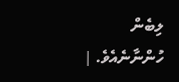ލިބެން ހުންނާނެއެވެ. |